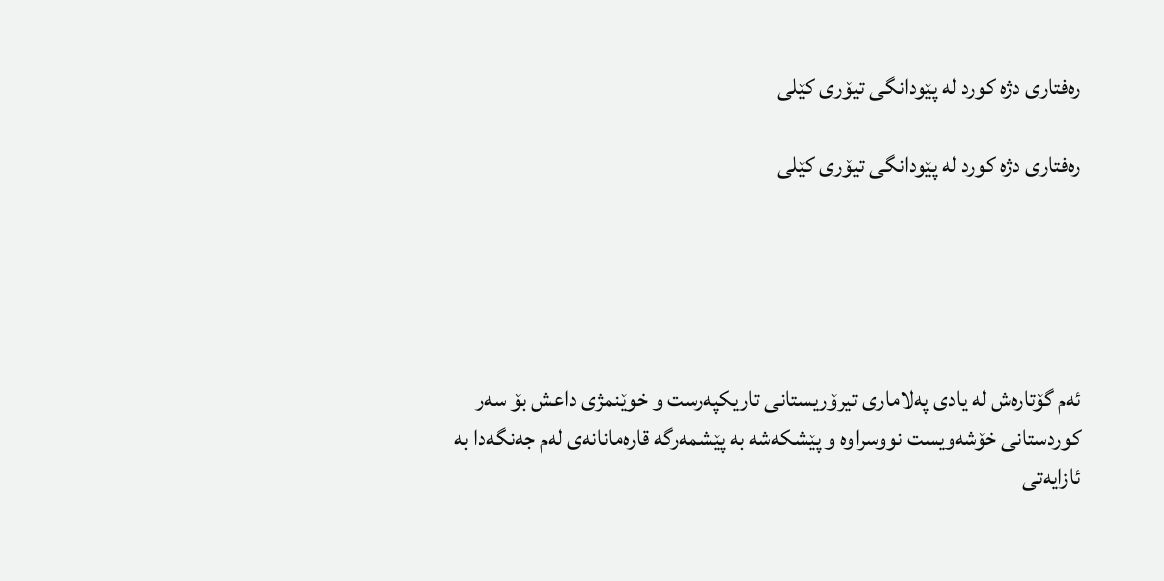ره‌فتارى دژه‌ كورد له‌ پێودانگى تیۆرى كێلى

ره‌فتارى دژه‌ كورد له‌ پێودانگى تیۆرى كێلى





ئه‌م گۆتاره‌ش له‌ یادى په‌لامارى تیرۆریستانى تاریكپه‌رست و خوێنمژى داعش بۆ سه‌ر كوردستانى خۆشه‌ویست نووسراوه‌ و پێشكه‌شه‌ به‌ پێشمه‌رگه‌ قاره‌مانانه‌ى له‌م جه‌نگه‌دا به‌ ئازایه‌تى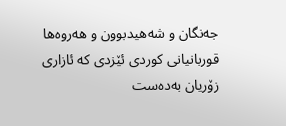جه‌نگان و شه‌هیدبوون و هه‌روه‌ها قوربانیانى كوردى ئێزدى كه‌ ئازارى زۆریان به‌ده‌ست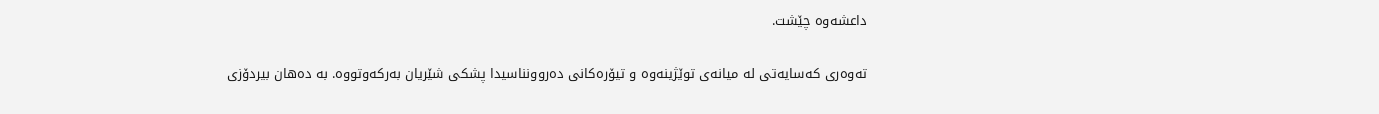داعشه‌وه‌ چێشت.

ته‌وه‌رى كه‌سایه‌تى له‌ میانه‌ى توێژینه‌وه‌ و تیۆره‌كانى ده‌روونناسیدا پشكى شێریان به‌ركه‌وتووه‌. به‌ ده‌هان بیردۆزى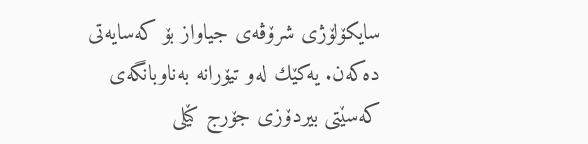سایكۆلۆژى شرۆڤه‌ى جیاواز بۆ كه‌سایه‌تى ده‌كه‌ن. یه‌كێك له‌و تیۆرانه‌ به‌ناوبانگه‌ى كه‌سێتى بیردۆزى جۆرج كێلى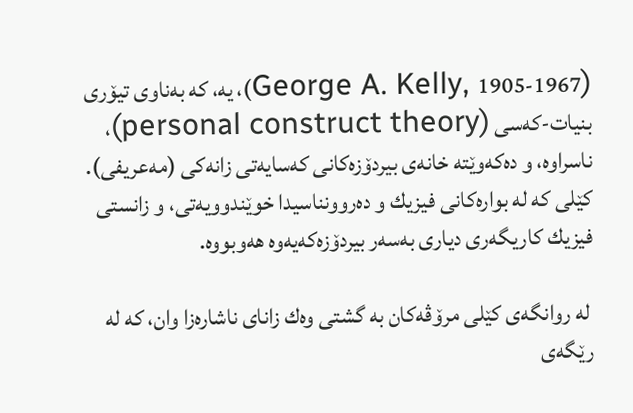(George A. Kelly, 1905-1967)، یه‌، كه‌ به‌ناوى تیۆرى بنیات-كه‌سى (personal construct theory)، ناسراوه‌، و ده‌كه‌وێته‌ خانه‌ى بیردۆزه‌كانى كه‌سایه‌تى زانه‌كى (مه‌عریفى). كێلى كه‌ له‌ بواره‌كانى فیزیك و ده‌روونناسیدا خوێندوویه‌تى، و زانستى فیزیك كاریگه‌رى دیارى به‌سه‌ر بیردۆزه‌كه‌یه‌وه‌ هه‌وبووه‌.

 له‌ روانگه‌ى كێلى مرۆڤه‌كان به‌ گشتى وه‌ك زاناى ناشاره‌زا وان، كه‌ له‌ رێگه‌ى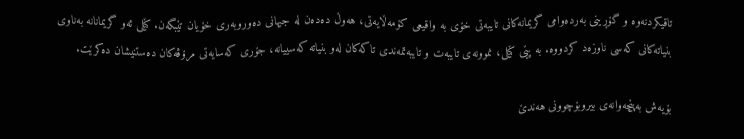تاقیكردنه‌وه‌ و گۆڕینى به‌رده‌وامى گریمانه‌كانى تایبه‌تى خۆى به‌ واقیعى كۆمه‌ڵایه‌تى، هه‌وڵ ده‌ده‌ن له‌ جیهانى ده‌وروبه‌رى خۆیان تێبگه‌ن. كێلى ئه‌و گریمانانه‌ به‌ناوى بنیاته‌كانى كه‌سى ناوزه‌د كردووه‌. به‌ پێى كێلى، نموونه‌ى تایبه‌ت و تایبه‌تمه‌ندى تاكه‌كان له‌و بنیاته‌ كه‌سییانه‌، جۆرى كه‌سایه‌تى مرۆڤه‌كان ده‌ستنیشان ده‌كرێت.

بۆیه‌ش به‌پێچه‌وانه‌ى بیروبۆچوونى هه‌ندێ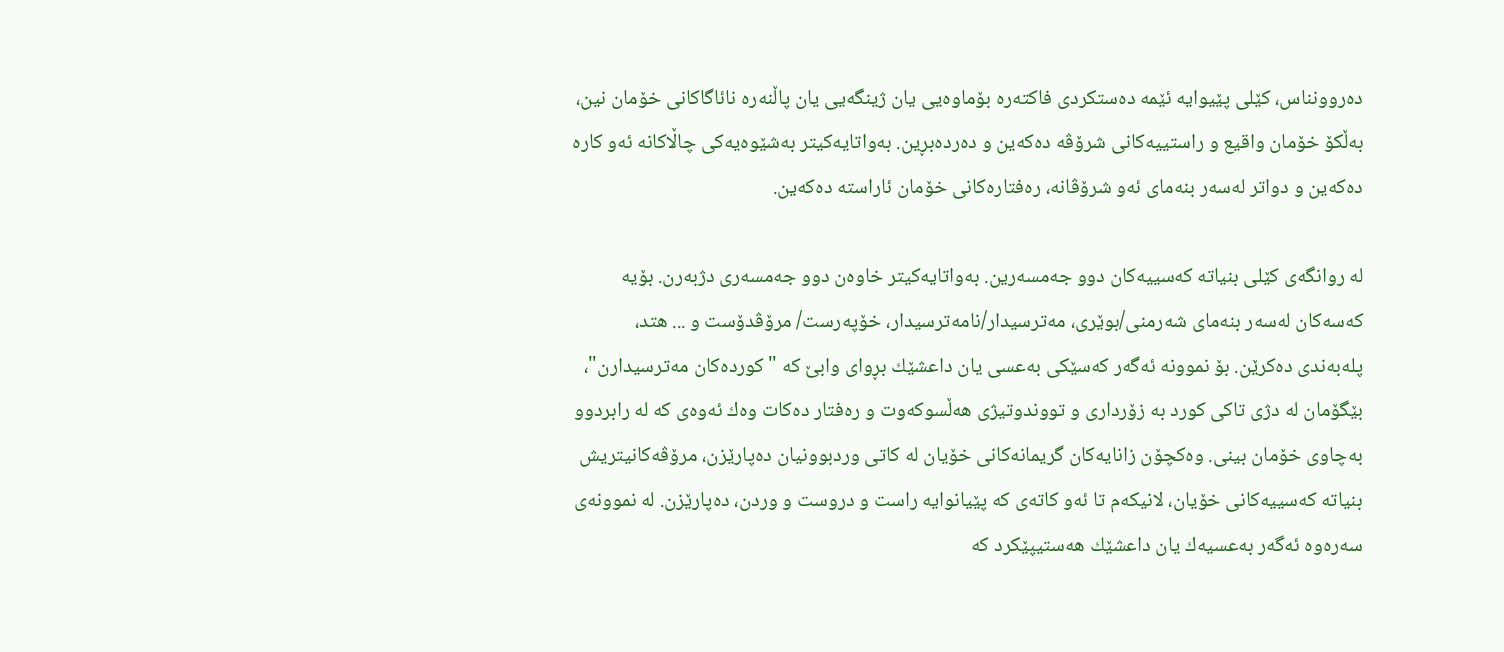ده‌روونناس، كێلى پێیوایه‌ ئێمه‌ ده‌ستكردى فاكته‌ره‌ بۆماوه‌یى یان ژینگه‌یى یان پاڵنه‌ره‌ نائاگاكانى خۆمان نین، به‌ڵكۆ خۆمان واقیع و راستییه‌كانى شرۆڤه‌ ده‌كه‌ین و ده‌رده‌بڕین. به‌واتایه‌كیتر به‌شێوه‌یه‌كى چاڵاكانه‌ ئه‌و كاره‌ ده‌كه‌ین و دواتر له‌سه‌ر بنه‌ماى ئه‌و شرۆڤانه‌، ره‌فتاره‌كانى خۆمان ئاراسته‌ ده‌كه‌ین.

له‌ روانگه‌ى كێلى بنیاته‌ كه‌سییه‌كان دوو جه‌مسه‌رین. به‌واتایه‌كیتر خاوه‌ن دوو جه‌مسه‌رى دژبه‌رن. بۆیه‌ كه‌سه‌كان له‌سه‌ر بنه‌ماى شه‌رمنى/بوێرى، مه‌ترسیدار/نامه‌ترسیدار، خۆپه‌رست/ مرۆڤدۆست و ... هتد، پله‌به‌ندى ده‌كرێن. بۆ نموونه‌ ئه‌گه‌ر كه‌سێكى به‌عسى یان داعشێك بڕواى وابێ كه‌ " كورده‌كان مه‌ترسیدارن"، بێگۆمان له‌ دژى تاكى كورد به‌ زۆردارى و تووندوتیژى هه‌ڵسوكه‌وت و ره‌فتار ده‌كات وه‌ك ئه‌وه‌ى كه‌ له‌ رابردوو به‌چاوى خۆمان بینى. وه‌كچۆن زانایه‌كان گریمانه‌كانى خۆیان له‌ كاتى وردبوونیان ده‌پارێزن، مرۆڤه‌كانیتریش بنیاته‌ كه‌سییه‌كانى خۆیان، لانیكه‌م تا ئه‌و كاته‌ى كه‌ پێیانوایه‌ راست و دروست و وردن، ده‌پارێزن. له‌ نموونه‌ى سه‌ره‌وه‌ ئه‌گه‌ر به‌عسیه‌ك یان داعشێك هه‌ستیپێكرد كه‌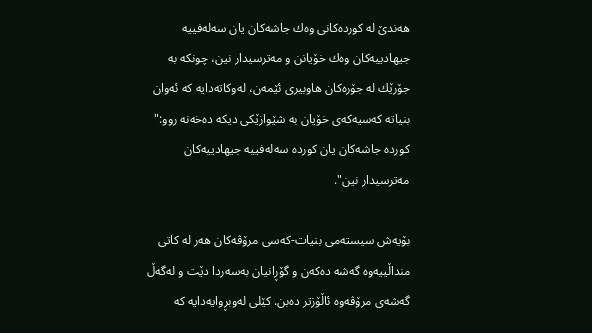هه‌ندێ له‌ كورده‌كانى وه‌ك جاشه‌كان یان سه‌له‌فییه‌ جیهادییه‌كان وه‌ك خۆیانن و مه‌ترسیدار نین، چونكه‌ به‌ جۆرێك له‌ جۆره‌كان هاوبیرى ئێمه‌ن، له‌وكاته‌دایه‌ كه‌ ئه‌وان بنیاته‌ كه‌سیه‌كه‌ى خۆیان به‌ شێوازێكى دیكه‌ ده‌خه‌نه‌ روو:" كورده‌ جاشه‌كان یان كورده‌ سه‌له‌فییه‌ جیهادییه‌كان مه‌ترسیدار نین".

بۆیه‌ش سیسته‌مى بنیات-كه‌سى مرۆڤه‌كان هه‌ر له‌ كاتى منداڵییه‌وه‌ گه‌شه‌ ده‌كه‌ن و گۆڕانیان به‌سه‌ردا دێت و له‌گه‌ڵ گه‌شه‌ى مرۆڤه‌وه‌ ئاڵۆزتر ده‌بن. كێلى له‌وبڕوایه‌دایه‌ كه‌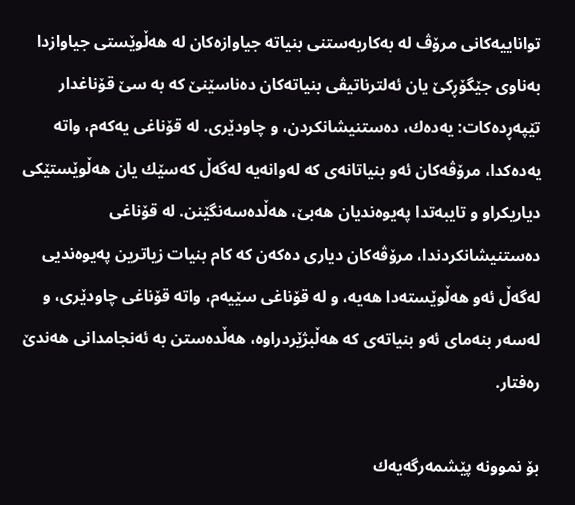تواناییه‌كانى مرۆڤ له‌ به‌كاربه‌ستنى بنیاته‌ جیاوازه‌كان له‌ هه‌ڵوێستى جیاوازدا به‌ناوى جێگۆڕكێ یان ئه‌لترناتیڤى بنیاته‌كان ده‌ناسێنێ كه‌ به‌ سێ قۆناغدار تێپه‌ڕده‌كات: یه‌ده‌ك، ده‌ستنیشانكردن، و چاودێرى. له‌ قۆناغى یه‌كه‌م، واته‌ یه‌ده‌كدا، مرۆڤه‌كان ئه‌و بنیاتانه‌ى كه‌ له‌وانه‌یه‌ له‌گه‌ڵ كه‌سێك یان هه‌ڵوێستێكى دیاریكراو و تایبه‌تدا په‌یوه‌ندیان هه‌بێ، هه‌ڵده‌سه‌نگێنن. له‌ قۆناغى ده‌ستنیشانكردندا، مرۆڤه‌كان دیارى ده‌كه‌ن كه‌ كام بنیات زیاترین په‌یوه‌ندیى له‌گه‌ڵ ئه‌و هه‌ڵوێسته‌دا هه‌یه‌، و له‌ قۆناغى سێیه‌م، واته‌ قۆناغى چاودێرى، و له‌سه‌ر بنه‌ماى ئه‌و بنیاته‌ى كه‌ هه‌ڵبژێردراوه‌، هه‌ڵده‌ستن به‌ ئه‌نجامدانى هه‌ندێ ره‌فتار.

بۆ نموونه‌ پێشمه‌رگه‌یه‌ك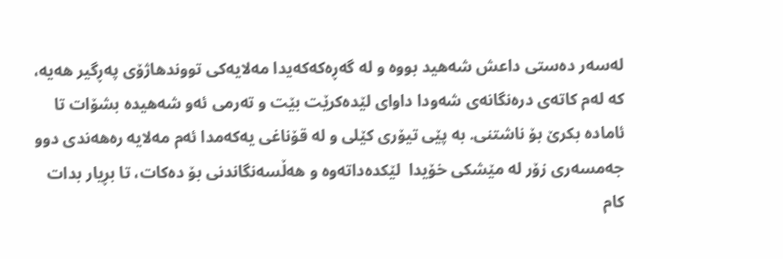له‌سه‌ر ده‌ستى داعش شه‌هید بووه‌ و له‌ گه‌ڕه‌كه‌كه‌یدا مه‌لایه‌كى تووندهاژۆى په‌ڕگیر هه‌یه‌، كه‌ له‌م كاته‌ى دره‌نگانه‌ى شه‌ودا داواى لێده‌كرێت بێت و ته‌رمى ئه‌و شه‌هیده‌ بشۆات تا ئاماده‌ بكرێ بۆ ناشتنى. به‌ پێى تیۆرى كێلى و له‌ قۆناغى یه‌كه‌مدا ئه‌م مه‌لایه‌ ره‌هه‌ندى دوو جه‌مسه‌رى زۆر له‌ مێشكى خۆیدا  لێكده‌داته‌وه‌ و هه‌ڵسه‌نگاندنى بۆ ده‌كات، تا بڕیار بدات كام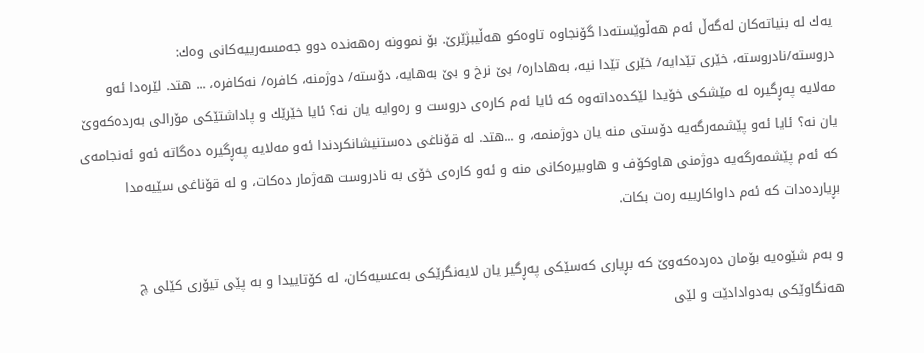یه‌ك له‌ بنیاته‌كان له‌گه‌ڵ ئه‌م هه‌ڵوێسته‌دا گۆنجاوه‌ تاوه‌كو هه‌ڵیبژێرێ. بۆ نموونه‌ ره‌هه‌نده‌ دوو جه‌مسه‌رییه‌كانى وه‌ك: دروسته‌/نادروسته‌، خێرى تێدایه‌/ خێرى تێدا نیه‌، به‌هاداره‌/ بێ نرخ و بێ به‌هایه‌، دۆسته‌/ دوژمنه‌، كافره‌/ نه‌كافره‌، ... هتد. لێره‌دا ئه‌و مه‌لایه‌ په‌ڕگیره‌ له‌ مێشكى خۆیدا لێكده‌داته‌وه‌ كه‌ ئایا ئه‌م كاره‌ى دروست و ره‌وایه‌ یان نه‌؟ ئایا خێرێك و پاداشتێكى مۆرالى به‌رده‌كه‌وێ یان نه‌؟ ئایا ئه‌و پێشمه‌رگه‌یه‌ دۆستى منه‌ یان دوژمنمه‌، و ...هتد. له‌ قۆناغى ده‌ستنیشانكردندا ئه‌و مه‌لایه‌ په‌ڕگیره‌ ده‌گاته‌ ئه‌و ئه‌نجامه‌ى كه‌ ئه‌م پێشمه‌رگه‌یه‌ دوژمنى هاوكۆف و هاوبیره‌كانى منه‌ و ئه‌و كاره‌ى خۆى به‌ نادروست هه‌ژمار ده‌كات، و له‌ قۆناغى سێیه‌مدا بڕیارده‌دات كه‌ ئه‌م داواكارییه‌ ره‌ت بكات.

و به‌م شێوه‌یه‌ بۆمان ده‌رده‌كه‌وێ كه‌ بڕیارى كه‌سێكى په‌ڕگیر یان لایه‌نگرێكى به‌عسیه‌كان، له‌ كۆتاییدا و به‌ پێى تیۆرى كێلى چ هه‌نگاوێكى به‌دوادادێت و لێى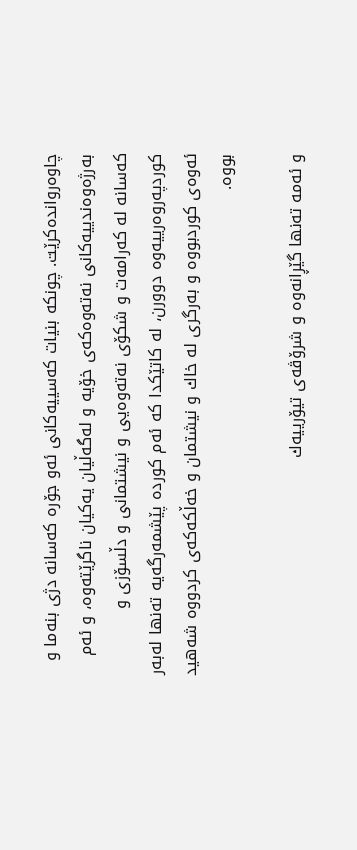چاوه‌روانده‌كرێت. چونكه‌ بنیات كه‌سییه‌كانى ئه‌و جۆره‌ كه‌سانه‌ دژى بنه‌ما و به‌رژه‌وه‌ندییه‌كانى نه‌ته‌وه‌كه‌ى خۆیه‌ و له‌گه‌ڵیان یه‌كیان ناگرێته‌وه‌، و ئه‌م كه‌سانه‌ له‌ كه‌رامه‌ت و شكۆى نه‌ته‌وه‌یى و نیشتمانى و دڵسۆزى و كوردپه‌روه‌رییه‌وه‌ دوورن، له‌ كاتێكدا كه‌ ئه‌م كورده‌ پێشمه‌رگه‌یه‌ ته‌نها له‌به‌ر ئه‌وه‌ى كوردبووه‌ و به‌رگرى له‌ خاك و نیشتمان و خه‌ڵكه‌كه‌ى كردووه‌ شه‌هید بووه‌.

و ئه‌مه‌ ته‌نها گێڕانه‌وه‌ و شرۆڤه‌ى تیۆرییه‌ك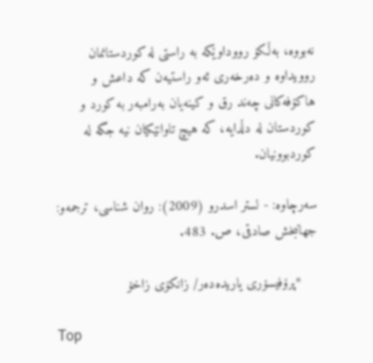نه‌بووه‌، به‌ڵكۆ رووداوێكه‌ به‌ راستى له‌ كوردستانمان روویداوه‌ و ده‌رخه‌رى ئه‌و راستیه‌ن كه‌ داعش و هاكۆفه‌كانى چه‌ند رق و كینه‌یان به‌رامبه‌ر به‌ كورد و كوردستان له‌ دڵدایه‌، كه‌ هیچ تاوانێكیان نیه‌ جگه‌ له‌ كوردبوونیان.

سه‌رچاوه‌: - لستر اسدرو (2009): روان شناسى، ترجمه‌‌و: جهانبخش صادقى، ص. 483.

    *پرۆفیسۆرى یاریده‌ده‌ر/ زانكۆى زاخۆ

Top